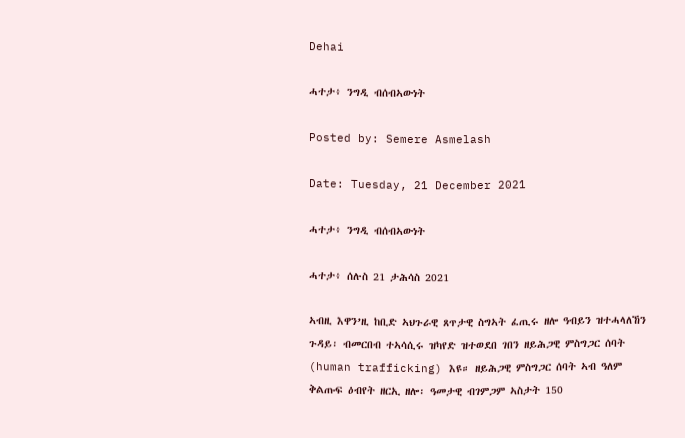Dehai

ሓተታ፥ ንግዲ ብሰብኣውነት

Posted by: Semere Asmelash

Date: Tuesday, 21 December 2021

ሓተታ፥ ንግዲ ብሰብኣውነት

ሓተታ፥ ሰሉስ 21 ታሕሳስ 2021

ኣብዚ እዋን’ዚ ከቢድ ኣህጉራዊ ጸጥታዊ ስግኣት ፈጢሩ ዘሎ ዓብይን ዝተሓላለኸን ጉዳይ፡ ብመርበብ ተኣሳሲሩ ዝካየድ ዝተወደበ ገበን ዘይሕጋዊ ምስግጋር ሰባት (human trafficking) እዩ። ዘይሕጋዊ ምስግጋር ሰባት ኣብ ዓለም ቅልጡፍ ዕብየት ዘርኢ ዘሎ፡ ዓመታዊ ብገምጋም ኣስታት 150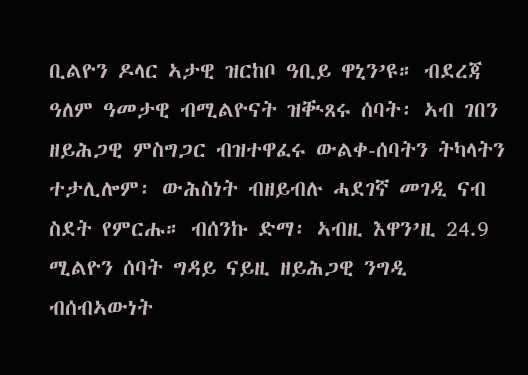ቢልዮን ዶላር ኣታዊ ዝርከቦ ዓቢይ ዋኒን’ዩ። ብደረጃ ዓለም ዓመታዊ ብሚልዮናት ዝቚጸሩ ሰባት፡ ኣብ ገበን ዘይሕጋዊ ምስግጋር ብዝተዋፈሩ ውልቀ-ሰባትን ትካላትን ተታሊሎም፡ ውሕስነት ብዘይብሉ ሓደገኛ መገዲ ናብ ስደት የምርሑ። ብሰንኩ ድማ፡ ኣብዚ እዋን’ዚ 24.9 ሚልዮን ሰባት ግዳይ ናይዚ ዘይሕጋዊ ንግዲ ብሰብኣውነት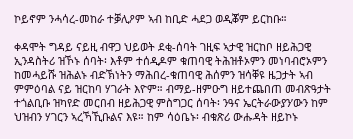ኮይኖም ንሓሳረ-መከራ ተቓሊዖም ኣብ ከቢድ ሓደጋ ወዲቖም ይርከቡ።

ቀዳሞት ግዳይ ናይዚ ብዋጋ ህይወት ደቂ-ሰባት ገዚፍ ኣታዊ ዝርከቦ ዘይሕጋዊ ኢንዳስትሪ ዝኾኑ ሰባት፡ እቶም ተሰዲዶም ቁጠባዊ ትሕዝቶኦምን መነባብሮኦምን ከመሓይሹ ዝሕልኑ ብድኽነትን ማሕበረ-ቁጠባዊ ሕሰምን ዝሳቐዩ ዜጋታት ኣብ ምምዕባል ናይ ዝርከባ ሃገራት እዮም። ብማይ-ዘምዑግ ዘይተጨበጠ መብጽዓታት ተጎልቢቡ ዝካየድ መርበብ ዘይሕጋዊ ምስግጋር ሰባት፡ ንዓና ኤርትራውያን’ውን ከም ህዝብን ሃገርን ኣረኻኺቡልና እዩ። ከም ሳዕቤኑ፡ ብቁጽሪ ውሑዳት ዘይኮኑ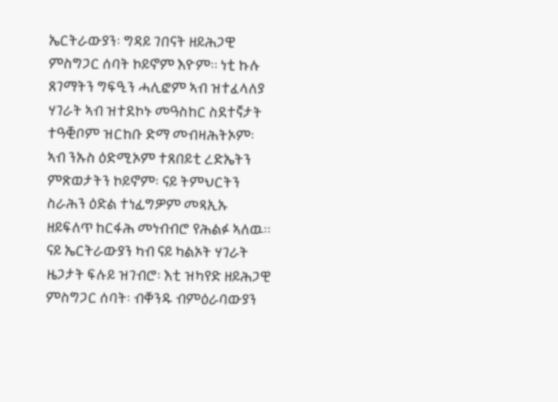ኤርትራውያን፡ ግዳይ ገበናት ዘይሕጋዊ ምስግጋር ሰባት ኮይኖም እዮም። ነቲ ኩሉ ጸገማትን ግፍዒን ሓሊፎም ኣብ ዝተፈላለያ ሃገራት ኣብ ዝተደኮኑ መዓስከር ስደተኛታት ተዓቒቦም ዝርከቡ ድማ መብዛሕትኦም፡ ኣብ ንኡስ ዕድሚኦም ተጸበይቲ ረድኤትን ምጽወታትን ኮይኖም፡ ናይ ትምህርትን ስራሕን ዕድል ተነፊግዎም መጻኢኡ ዘይፍለጥ ከርፋሕ መነብብሮ የሕልፉ ኣለዉ። ናይ ኤርትራውያን ካብ ናይ ካልኦት ሃገራት ዜጋታት ፍሉይ ዝገብሮ፡ እቲ ዝካየድ ዘይሕጋዊ ምስግጋር ሰባት፡ ብቐንዱ ብምዕራባውያን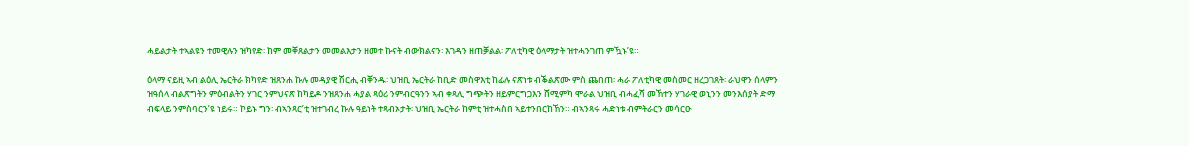ሓይልታት ተኣልዩን ተመዊሉን ዝካየድ፡ ከም መቐጸልታን መመልእታን ዘመተ ኩናት ብውክልናን፡ እገዳን ዘጠቓልል፡ ፖለቲካዊ ዕላማታት ዝተሓንገጠ ምዃኑ’ዩ።

ዕላማ ናይዚ ኣብ ልዕሊ ኤርትራ ክካየድ ዝጸንሐ ኩሉ መዳያዊ ሽርሒ ብቐንዱ፡ ህዝቢ ኤርትራ ከቢድ መስዋእቲ ከፊሉ ናጽነቱ ብቕልጽሙ ምስ ጨበጠ፡ ሓራ ፖለቲካዊ መስመር ዘረጋገጸት፡ ራህዋን ሰላምን ዝዓሰላ ብልጽግትን ምዕብልትን ሃገር ንምህናጽ ከካይዶ ንዝጸንሐ ሓያል ጻዕሪ ንምብርዓንን ኣብ ቀጻሊ ግጭትን ዘይምርግጋእን ሸሚምካ ሞራል ህዝቢ ብሓፈሻ መኸተን ሃገራዊ ወኒንን መንእሰያት ድማ ብፍላይ ንምስባርን’ዩ ነይሩ። ኮይኑ ግን፡ ብኣንጻር’ቲ ዝተገብረ ኩሉ ዓይነት ተጻብኦታት፡ ህዝቢ ኤርትራ ከምቲ ዝተሓስበ ኣይተንበርከኸን። ብኣንጻሩ ሓድነቱ ብምትራርን መሳርዑ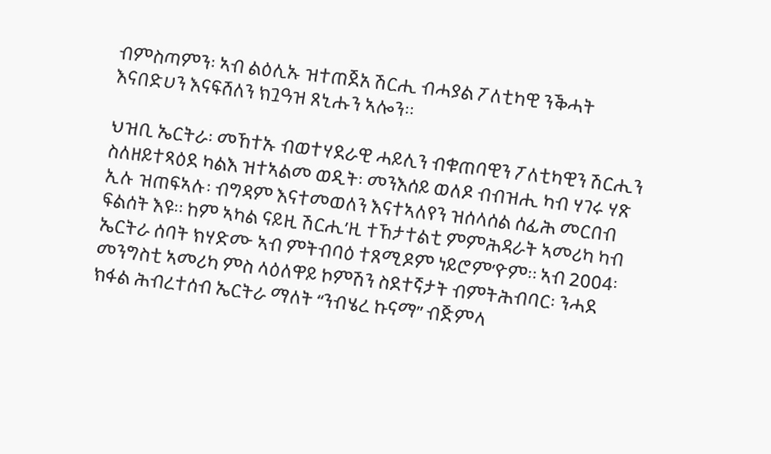ብምስጣምን፡ ኣብ ልዕሊኡ ዝተጠጀአ ሽርሒ ብሓያል ፖለቲካዊ ንቕሓት እናበድሀን እናፍሸለን ክጓዓዝ ጸኒሑን ኣሎን።

ህዝቢ ኤርትራ፡ መኸተኡ ብወተሃደራዊ ሓይሊን ብቁጠባዊን ፖለቲካዊን ሽርሒን ስለዘይተጻዕደ ካልእ ዝተኣልመ ወዲት፡ መንእሰይ ወለዶ ብብዝሒ ካብ ሃገሩ ሃጽ ኢሉ ዝጠፍኣሉ፡ ብግዳም እናተመወለን እናተኣለየን ዝሰላሰል ሰፊሕ መርበብ ፍልሰት እዩ። ከም ኣካል ናይዚ ሽርሒ’ዚ ተኸታተልቲ ምምሕዳራት ኣመሪካ ካብ ኤርትራ ሰባት ክሃድሙ ኣብ ምትብባዕ ተጸሚዶም ነይሮም’ዮም። ኣብ 2004፡ መንግስቲ ኣመሪካ ምስ ላዕለዋይ ኮምሽን ስደተኛታት ብምትሕብባር፡ ንሓደ ክፋል ሕብረተሰብ ኤርትራ ማለት “ንብሄረ ኩናማ” ብጅምላ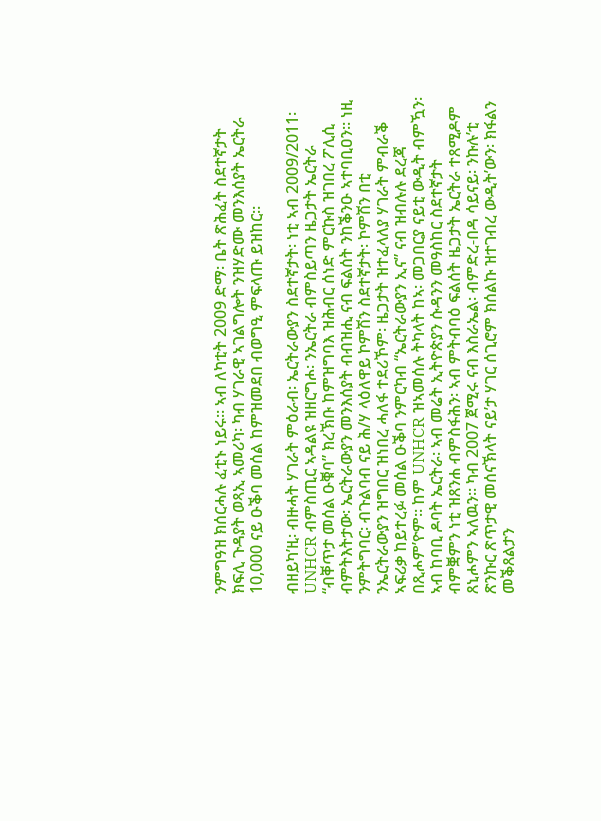ንምግዓዝ ክሰርሓሉ ፈቲኑ ነይሩ። ኣብ ለካቲት 2009 ድማ፡ ቤት ጽሕፈት ስደተኛታት ክፍሊ ጉዳያት ወጻኢ ኣመሪካ፡ ካብ ሃገራዊ ኣገልግሎት ንዝሃድሙ መንእሰያት ኤርትራ 10,000 ናይ ዑቕባ መሰል ከምዝመደበ ብወግዒ ምፍላጡ ይዝከር።

ብዘይካ’ዚ፡ ብዙሓት ሃገራት ምዕራብ፡ ኤርትራውያን ስደተኛታት፡ ነቲ ኣብ 2009/2011፡ UNHCR ብምስጢር ኣዳልዩ ዝዘርግሖ፡ ንኤርትራ ብምስይጣን ዜጋታት ኤርትራ “ብቐጥታ መሰል ዑቑባ” ክረኽቡ ከምዝግባእ ዝሕብር ሰነድ ምርኩስ ዝገበረ ፖሊሲ ብምትእትታው፡ ኤርትራውያን መንእሰያት ብብዝሒ ናብ ፍልሰት ንከቕንዑ ኣተባቢዐን። ነዚ ንምትግባር፡ ብጉልባብ ናይ ሕ/ሃ ላዕለዋይ ኮምሽን ስደተኛታት፡ ኮምሽን በቲ ንኤርትራውያን ዝግበር ዝነበረ ሓለፋ ተደሪኾም፡ ዜጋታት ዝተፈላለያ ሃገራት ምብራቕ ኣፍሪቃ ከይተረፉ መሰል ዑቕባ ንምርካብ “ኤርትራውያን ኢና” ናብ ዝብሉሉ ደረጃ በጺሖም’ዮም። ከም UNHCR ዝኣመሰሉ ትካላት ከኣ፡ መጋበርያ ናይቲ ውዲት ብምዃን፡ ኣብ ከባቢ ዶባት ኤርትራ፡ ኣብ መሬት ኢትዮጵያን ሱዳንን መዓስከር ስደተኛታት ብምቛምን ነቲ ዝጸንሐ ብምስፋሕን፡ ኣብ ምትብባዕ ፍልሰት ዜጋታት ኤርትራ ተጸሚዶም ጸኒሖምን ኣለዉን። ካብ 2007 ጀሚሩ ናብ እስራኤል፡ ብምድረ-በዳ ሳይናይ፡ ንኩሉ’ቲ ጽንኩር ጽጥታዊ መሰናኽላት ናይ’ታ ሃገር ሰጊሮም ክሰልኩ ዝተገብረ ውዲት’ውን፡ ክፋልን መቕጸልታን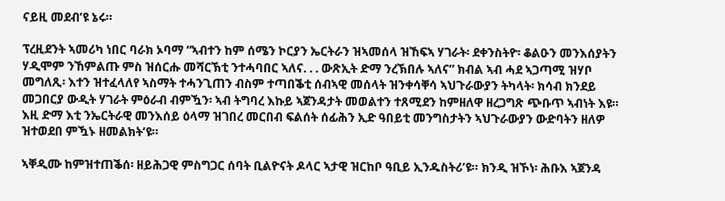ናይዚ መደብ’ዩ ኔሩ።

ፕረዚደንት ኣመሪካ ነበር ባራክ ኦባማ “ኣብተን ከም ሰሜን ኮርያን ኤርትራን ዝኣመሰላ ዝኸፍኣ ሃገራት፡ ደቀንስትዮ፡ ቆልዑን መንእሰያትን ሃዲሞም ንኸምልጡ ምስ ዝሰርሑ መሻርኽቲ ንተሓባበር ኣለና. . . ውጽኢት ድማ ንረኽበሉ ኣለና” ክብል ኣብ ሓደ ኣጋጣሚ ዝሃቦ መግለጺ፡ እተን ዝተፈላለየ ኣስማት ተሓንጊጠን ብስም ተጣበቕቲ ሰብኣዊ መሰላት ዝንቀሳቐሳ ኣህጉራውያን ትካላት፡ ክሳብ ክንደይ መጋበርያ ውዲት ሃገራት ምዕራብ ብምዃን፡ ኣብ ትግባረ እኩይ ኣጀንዳታት መወልተን ተጸሚደን ከምዘለዋ ዘረጋግጽ ጭቡጥ ኣብነት እዩ። እዚ ድማ እቲ ንኤርትራዊ መንእሰይ ዕላማ ዝገበረ መርበብ ፍልሰት ሰፊሕን ኢድ ዓበይቲ መንግስታትን ኣህጉራውያን ውድባትን ዘለዎ ዝተወደበ ምዃኑ ዘመልክት’ዩ።

ኣቐዲሙ ከምዝተጠቕሰ፡ ዘይሕጋዊ ምስግጋር ሰባት ቢልዮናት ዶላር ኣታዊ ዝርከቦ ዓቢይ ኢንዱስትሪ’ዩ። ክንዲ ዝኾነ፡ ሕቡእ ኣጀንዳ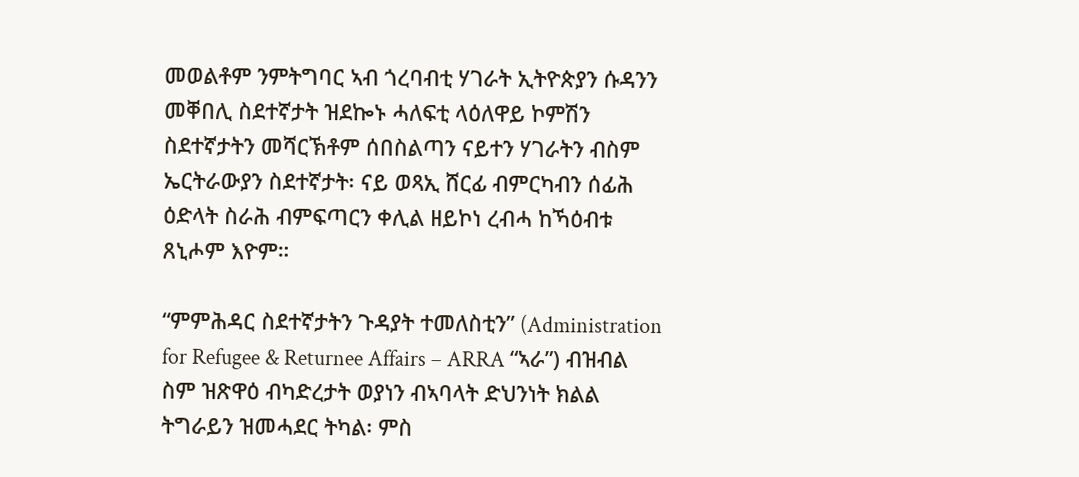መወልቶም ንምትግባር ኣብ ጎረባብቲ ሃገራት ኢትዮጵያን ሱዳንን መቐበሊ ስደተኛታት ዝደኰኑ ሓለፍቲ ላዕለዋይ ኮምሽን ስደተኛታትን መሻርኽቶም ሰበስልጣን ናይተን ሃገራትን ብስም ኤርትራውያን ስደተኛታት፡ ናይ ወጻኢ ሸርፊ ብምርካብን ሰፊሕ ዕድላት ስራሕ ብምፍጣርን ቀሊል ዘይኮነ ረብሓ ከኻዕብቱ ጸኒሖም እዮም።

“ምምሕዳር ስደተኛታትን ጉዳያት ተመለስቲን” (Administration for Refugee & Returnee Affairs – ARRA “ኣራ”) ብዝብል ስም ዝጽዋዕ ብካድረታት ወያነን ብኣባላት ድህንነት ክልል ትግራይን ዝመሓደር ትካል፡ ምስ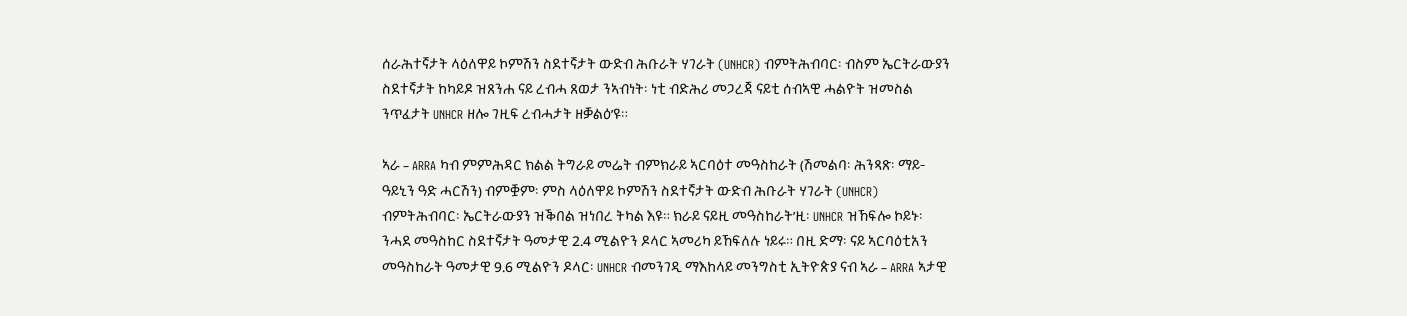ሰራሕተኛታት ላዕለዋይ ኮምሽን ስደተኛታት ውድብ ሕቡራት ሃገራት (UNHCR) ብምትሕብባር፡ ብስም ኤርትራውያን ስደተኛታት ከካይዶ ዝጸንሐ ናይ ረብሓ ጸወታ ንኣብነት፡ ነቲ ብድሕሪ መጋረጃ ናይቲ ሰብኣዊ ሓልዮት ዝመስል ንጥፈታት UNHCR ዘሎ ገዚፍ ረብሓታት ዘቓልዕ’ዩ።

ኣራ – ARRA ካብ ምምሕዳር ክልል ትግራይ መሬት ብምክራይ ኣርባዕተ መዓስከራት (ሽመልባ፡ ሕንጻጽ፡ ማይ- ዓይኒን ዓድ ሓርሽን) ብምቛም፡ ምስ ላዕለዋይ ኮምሽን ስደተኛታት ውድብ ሕቡራት ሃገራት (UNHCR) ብምትሕብባር፡ ኤርትራውያን ዝቕበል ዝነበረ ትካል እዩ። ክራይ ናይዚ መዓስከራት’ዚ፡ UNHCR ዝኸፍሎ ኮይኑ፡ ንሓደ መዓስከር ስደተኛታት ዓመታዊ 2.4 ሚልዮን ዶላር ኣመሪካ ይኸፍለሉ ነይሩ። በዚ ድማ፡ ናይ ኣርባዕቲአን መዓስከራት ዓመታዊ 9.6 ሚልዮን ዶላር፡ UNHCR ብመንገዲ ማእከላይ መንግስቲ ኢትዮጵያ ናብ ኣራ – ARRA ኣታዊ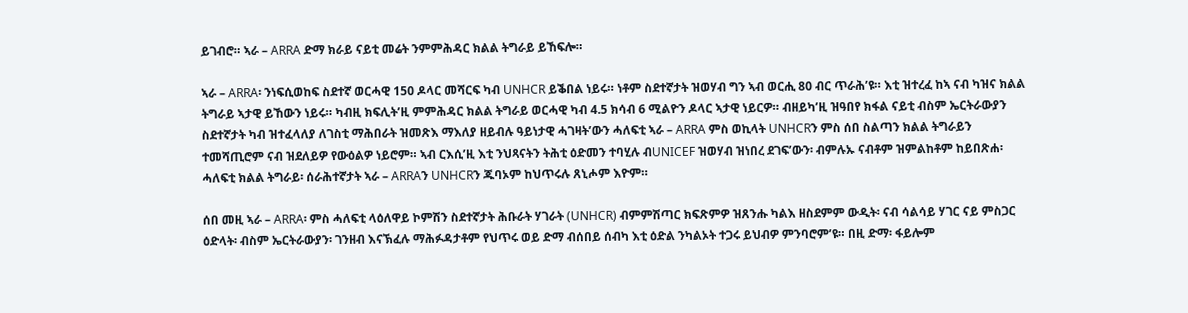ይገብሮ። ኣራ – ARRA ድማ ክራይ ናይቲ መሬት ንምምሕዳር ክልል ትግራይ ይኸፍሎ።

ኣራ – ARRA፡ ንነፍሲወከፍ ስደተኛ ወርሓዊ 150 ዶላር መሻርፍ ካብ UNHCR ይቕበል ነይሩ። ነቶም ስደተኛታት ዝወሃብ ግን ኣብ ወርሒ 80 ብር ጥራሕ’ዩ። እቲ ዝተረፈ ከኣ ናብ ካዝና ክልል ትግራይ ኣታዊ ይኸውን ነይሩ። ካብዚ ክፍሊት’ዚ ምምሕዳር ክልል ትግራይ ወርሓዊ ካብ 4.5 ክሳብ 6 ሚልዮን ዶላር ኣታዊ ነይርዎ። ብዘይካ’ዚ ዝዓበየ ክፋል ናይቲ ብስም ኤርትራውያን ስደተኛታት ካብ ዝተፈላለያ ለገስቲ ማሕበራት ዝመጽእ ማእለያ ዘይብሉ ዓይነታዊ ሓገዛት’ውን ሓለፍቲ ኣራ – ARRA ምስ ወኪላት UNHCRን ምስ ሰበ ስልጣን ክልል ትግራይን ተመሻጢሮም ናብ ዝደለይዎ የውዕልዎ ነይሮም። ኣብ ርእሲ’ዚ እቲ ንህጻናትን ትሕቲ ዕድመን ተባሂሉ ብUNICEF ዝወሃብ ዝነበረ ደገፍ’ውን፡ ብምሉኡ ናብቶም ዝምልከቶም ከይበጽሐ፡ ሓለፍቲ ክልል ትግራይ፡ ሰራሕተኛታት ኣራ – ARRAን UNHCRን ጁባኦም ከህጥሩሉ ጸኒሖም እዮም።

ሰበ መዚ ኣራ – ARRA፡ ምስ ሓለፍቲ ላዕለዋይ ኮምሽን ስደተኛታት ሕቡራት ሃገራት (UNHCR) ብምምሽጣር ክፍጽምዎ ዝጸንሑ ካልእ ዘስደምም ውዲት፡ ናብ ሳልሳይ ሃገር ናይ ምስጋር ዕድላት፡ ብስም ኤርትራውያን፡ ገንዘብ እናኽፈሉ ማሕፉዳታቶም የህጥሩ ወይ ድማ ብሰበይ ሰብካ እቲ ዕድል ንካልኦት ተጋሩ ይህብዎ ምንባሮም’ዩ። በዚ ድማ፡ ፋይሎም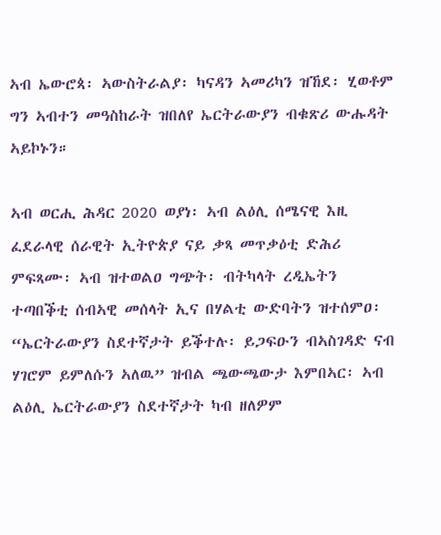ኣብ ኤውሮጳ፡ ኣውስትራልያ፡ ካናዳን ኣመሪካን ዝኸደ፡ ሂወቶም ግን ኣብተን መዓስከራት ዝበለየ ኤርትራውያን ብቁጽሪ ውሑዳት ኣይኮኑን።

ኣብ ወርሒ ሕዳር 2020 ወያነ፡ ኣብ ልዕሊ ሰሜናዊ እዚ ፈደራላዊ ሰራዊት ኢትዮጵያ ናይ ቃጻ መጥቃዕቲ ድሕሪ ምፍጻሙ፡ ኣብ ዝተወልዐ ግጭት፡ ብትካላት ረዲኤትን ተጣበቕቲ ሰብኣዊ መሰላት ኢና በሃልቲ ውድባትን ዝተሰምዐ፡ “ኤርትራውያን ስደተኛታት ይቕተሉ፡ ይጋፍዑን ብኣስገዳድ ናብ ሃገሮም ይምለሱን ኣለዉ” ዝብል ጫውጫውታ እምበኣር፡ ኣብ ልዕሊ ኤርትራውያን ስደተኛታት ካብ ዘለዎም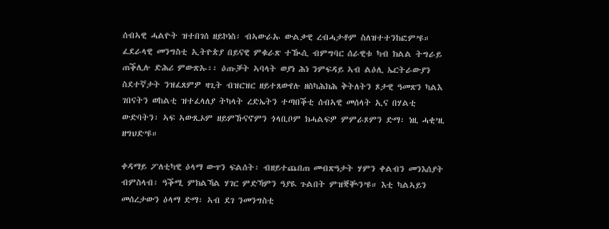ሰብኣዊ ሓልዮት ዝተበገሰ ዘይኮነስ፡ ብኣውራኡ ውልቃዊ ረብሓታቶም ስለዝተተንከፎም’ዩ። ፈደራላዊ መንግስቲ ኢትዮጵያ በይናዊ ምቁራጽ ተዂሲ ብምግባር ሰራዊቱ ካብ ክልል ትግራይ ጠቕሊሉ ድሕሪ ምውጽኡ፡፡ ዕጡቓት ኣባላት ወያነ ሕነ ንምፍዳይ ኣብ ልዕሊ ኤርትራውያን ስደተኛታት ንዝፈጸምዎ ዛጊት ብዝርዝር ዘይተጸውየሉ ዘስካሕክሕ ቅትለትን ጾታዊ ዓመጽን ካልእ ገበናትን ወከልቲ ዝተፈላለያ ትካላት ረድኤትን ተጣበቕቲ ሰብኣዊ መሰላት ኢና በሃልቲ ውድባትን፡ ኣፍ ኣውጺኦም ዘይምኹናኖምን ጎላቢቦም ክሓልፍዎ ምምራጾምን ድማ፡ ነዚ ሓቂ’ዚ ዘግህድ’ዩ።

ቀዳማይ ፖለቲካዊ ዕላማ ውጥን ፍልሰት፡ ብዘይተጨበጠ መብጽዓታት ሃምን ቀልብን መንእሰያት ብምስላብ፡ ዓቕሚ ምክልኻል ሃገር ምድኻምን ዓያዪ ጉልበት ምዝቛቚን’ዩ። እቲ ካልኣይን መሰረታውን ዕላማ ድማ፡ ኣብ ደገ ንመንግስቲ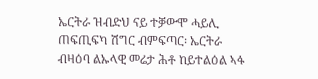ኤርትራ ዝብድህ ናይ ተቓውሞ ሓይሊ ጠፍጢፍካ ሽግር ብምፍጣር፡ ኤርትራ ብዛዕባ ልኡላዊ መሬታ ሕቶ ከይተልዕል ኣፋ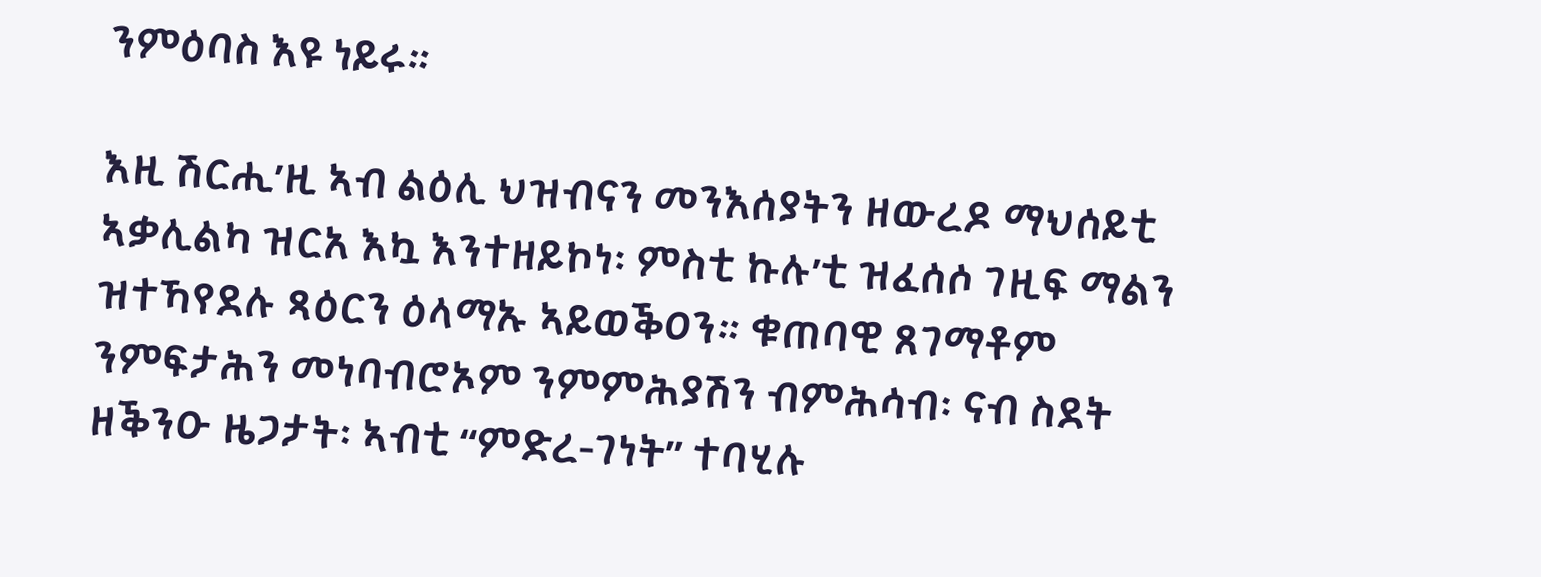ንምዕባስ እዩ ነይሩ።

እዚ ሽርሒ’ዚ ኣብ ልዕሊ ህዝብናን መንእሰያትን ዘውረዶ ማህሰይቲ ኣቃሊልካ ዝርአ እኳ እንተዘይኮነ፡ ምስቲ ኩሉ’ቲ ዝፈሰሶ ገዚፍ ማልን ዝተኻየደሉ ጻዕርን ዕላማኡ ኣይወቕዐን። ቁጠባዊ ጸገማቶም ንምፍታሕን መነባብሮኦም ንምምሕያሽን ብምሕሳብ፡ ናብ ስደት ዘቕንዑ ዜጋታት፡ ኣብቲ “ምድረ-ገነት” ተባሂሉ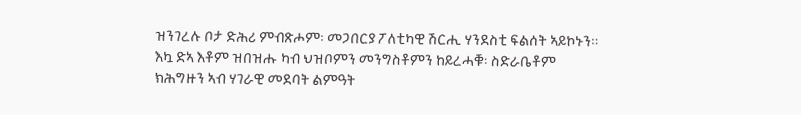ዝንገረሉ ቦታ ድሕሪ ምብጽሖም፡ መጋበርያ ፖለቲካዊ ሽርሒ ሃንደስቲ ፍልሰት ኣይኮኑን። እኳ ድኣ እቶም ዝበዝሑ ካብ ህዝቦምን መንግስቶምን ከይረሓቑ፡ ስድራቤቶም ክሕግዙን ኣብ ሃገራዊ መደባት ልምዓት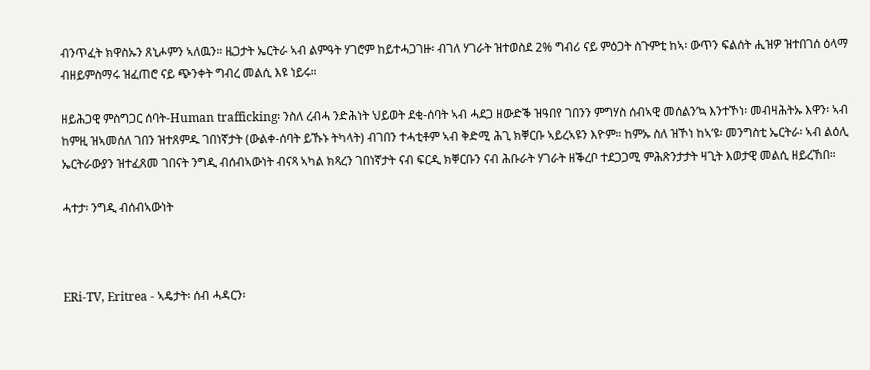ብንጥፈት ክዋስኡን ጸኒሖምን ኣለዉን። ዜጋታት ኤርትራ ኣብ ልምዓት ሃገሮም ከይተሓጋገዙ፡ ብገለ ሃገራት ዝተወስደ 2% ግብሪ ናይ ምዕጋት ስጉምቲ ከኣ፡ ውጥን ፍልሰት ሒዝዎ ዝተበገሰ ዕላማ ብዘይምስማሩ ዝፈጠሮ ናይ ጭንቀት ግብረ መልሲ እዩ ነይሩ።

ዘይሕጋዊ ምስግጋር ሰባት-Human trafficking፡ ንስለ ረብሓ ንድሕነት ህይወት ደቂ-ሰባት ኣብ ሓደጋ ዘውድቕ ዝዓበየ ገበንን ምግሃስ ሰብኣዊ መሰልን’ኳ እንተኾነ፡ መብዛሕትኡ እዋን፡ ኣብ ከምዚ ዝኣመሰለ ገበን ዝተጸምዱ ገበነኛታት (ውልቀ-ሰባት ይኹኑ ትካላት) ብገበን ተሓቲቶም ኣብ ቅድሚ ሕጊ ክቐርቡ ኣይረኣዩን እዮም። ከምኡ ስለ ዝኾነ ከኣ’ዩ፡ መንግስቲ ኤርትራ፡ ኣብ ልዕሊ ኤርትራውያን ዝተፈጸመ ገበናት ንግዲ ብሰብኣውነት ብናጻ ኣካል ክጻረን ገበነኛታት ናብ ፍርዲ ክቐርቡን ናብ ሕቡራት ሃገራት ዘቕረቦ ተደጋጋሚ ምሕጽንታታት ዛጊት እወታዊ መልሲ ዘይረኸበ።

ሓተታ፡ ንግዲ ብሰብኣውነት



ERi-TV, Eritrea - ኣዴታት፡ ሰብ ሓዳርን፡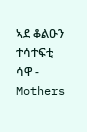ኣደ ቆልዑን ተሳተፍቲ ሳዋ - Mothers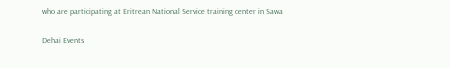who are participating at Eritrean National Service training center in Sawa

Dehai Events